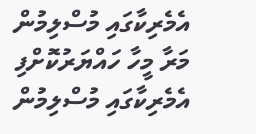އެމެރިކާގައި މުސްލިމުން މަރާ މީހާ ހައްޔަރުކޮށްފި
އެމެރިކާގައި މުސްލިމުން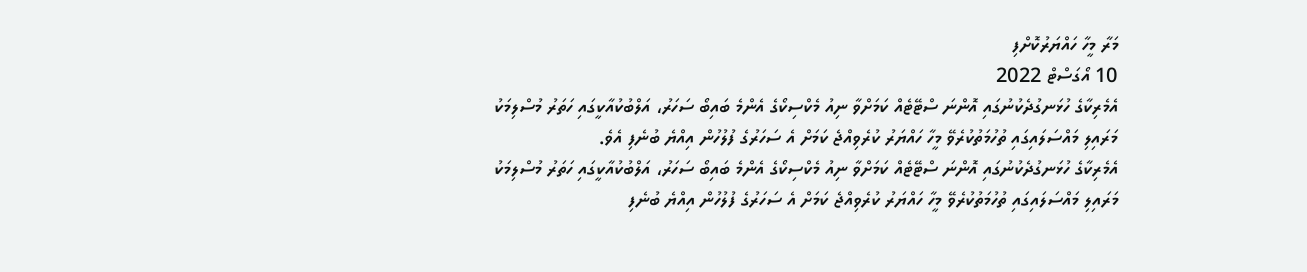މަރާ މީހާ ހައްޔަރުކޮށްފި
10 އޯގަސްޓް 2022
އެމެރިކާގެ ހުޅަނގުދެކުނުގައި އޮންނަ ސްޓޭޓެއް ކަމަށްވާ ނިއު މެކްސިކޯގެ އެންމެ ބައިބޯ ސަހަރު، އަލްބުކުއާކީގައި ހަތަރު މުސްލިމަކު މަރައިލި މައްސަލައިގައި ތުހުމަތުކުރެވޭ މީހާ ހައްޔަރު ކުރެވިއްޖެ ކަމަށް އެ ސަހަރުގެ ފުލުހުން އިއްޔެ ބުނެފި އެވެ.
އެމެރިކާގެ ހުޅަނގުދެކުނުގައި އޮންނަ ސްޓޭޓެއް ކަމަށްވާ ނިއު މެކްސިކޯގެ އެންމެ ބައިބޯ ސަހަރު، އަލްބުކުއާކީގައި ހަތަރު މުސްލިމަކު މަރައިލި މައްސަލައިގައި ތުހުމަތުކުރެވޭ މީހާ ހައްޔަރު ކުރެވިއްޖެ ކަމަށް އެ ސަހަރުގެ ފުލުހުން އިއްޔެ ބުނެފި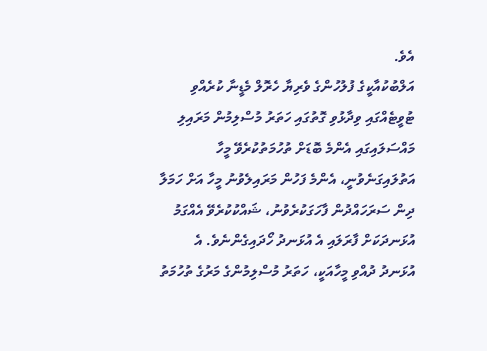އެވެ.
އަލްބުކުއާކީގެ ފުލުހުންގެ ވެރިޔާ ހެރޮލް މެޑީނާ ކުރެއްވި ޓުވީޓެއްގައި ވިދާޅުވި ގޮތުގައި ހަތަރު މުސްލިމުން މަރައިލި މައްސަލައިގައި އެންމެ ބޮޑަށް ތުހުމަތުކުރެވޭ މީހާ އަތުލައިގަނެވުނީ، އެންމެ ފަހުން މަރައިލެވުނު މީހާ އަށް ހަމަލާ ދިން ސަރަހައްދުން ފާހަގަކުރެވުނު، ޝައްކުކުރެވޭ އެއްގަމު އުޅަނދަކަށް ފާރަލައި އެ އުޅަނދު ހޯދައިގެންނެވެ. އެ އުޅަނދު ދުއްވި މީހާއަކީ، ހަތަރު މުސްލިމުންގެ މަރުގެ ތުހުމަތު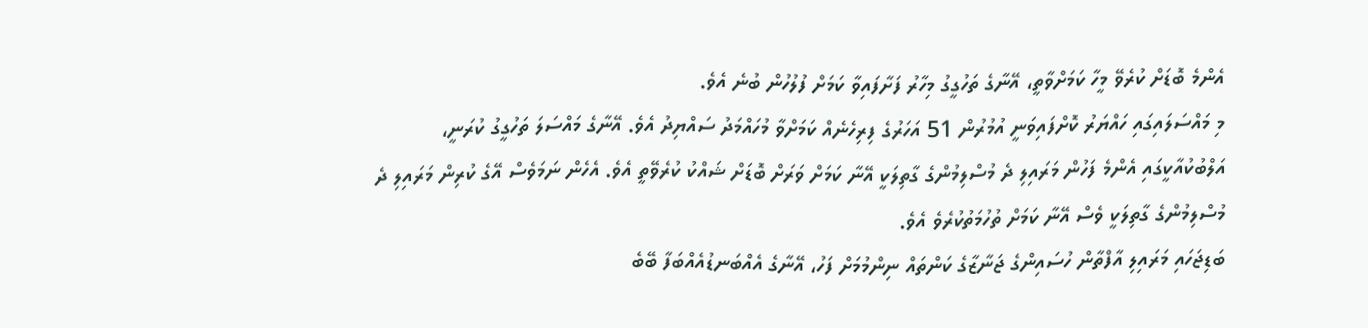އެންމެ ބޮޑަށް ކުރެވޭ މީހާ ކަމަށްވާތީ، އޭނާގެ ތަހުގީގު މިހާރު ފަށާފައިވާ ކަމަށް ފުލުހުން ބުނެ އެވެ.
މި މައްސަލައިގައި ހައްޔަރު ކޮށްފައިވަނީ އުމުރުން 51 އަހަރުގެ ފިރިހެނެއް ކަމަށްވާ މުހައްމަދު ސައްޔިދު އެވެ. އޭނާގެ މައްސަލަ ތަހުގީގު ކުރަނީ، އަލްބުކުއާކީގައި އެންމެ ފަހުން މަރައިލި ދެ މުސްލިމުންގެ ގާތިލަކީ އޭނާ ކަމަށް ވަރަށް ބޮޑަށް ޝައްކު ކުރެވޭތީ އެވެ. އެހެން ނަމަވެސް އޭގެ ކުރިން މަރައިލި ދެ މުސްލިމުންގެ ގާތިލަކީ ވެސް އޭނާ ކަމަށް ތުހުމަތުކުރެވެ އެވެ.
ބަޑިޖަހައި މަރައިލި އާފްތާން ހުސައިންގެ ޖަނާޒާގެ ކަންތައް ނިންމުމަށް ފަހު، އޭނާގެ އެއްބަނޑުއެއްބަފާ ބޭބެ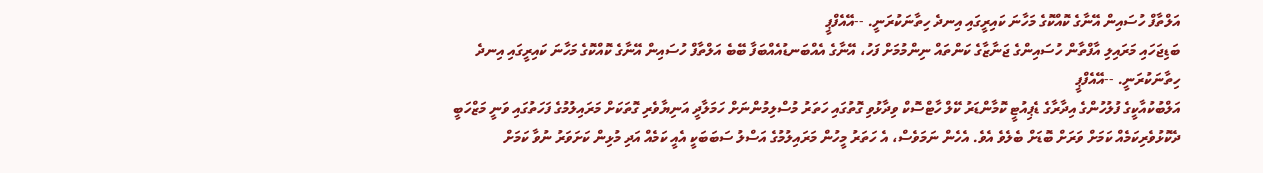އަލްތާފް ހުސައިން އޭނާގެ ކޮއްކޮގެ މަހާނަ ކައިރީގައި އިނދެ ހިތާނަކުރަނީ. --އޭއެފްޕީ
ބަޑިޖަހައި މަރައިލި އާފްތާން ހުސައިންގެ ޖަނާޒާގެ ކަންތައް ނިންމުމަށް ފަހު، އޭނާގެ އެއްބަނޑުއެއްބަފާ ބޭބެ އަލްތާފް ހުސައިން އޭނާގެ ކޮއްކޮގެ މަހާނަ ކައިރީގައި އިނދެ ހިތާނަކުރަނީ. --އޭއެފްޕީ
އަލްބުކުއާކީގެ ފުލުހުންގެ އިދާރާގެ ޑެޕިއުޓީ ކޮމާންޑަރު ކޭލް ހާޓްސޮކް ވިދާޅުވި ގޮތުގައި ހަތަރު މުސްލިމުންނަށް ހަމަލާދީ އަނިޔާވެރި ގޮތަކަށް މަރައިލުމުގެ ފަހަތުގައި ވަނީ މަޒްހަބީ ދެކޮޅުވެރިކަމެއް ކަމަށް ވަރަށް ބޮޑަށް ބެލެވެ އެވެ. އެހެން ނަމަވެސް، އެ ހަތަރު މީހުން މަރައިލުމުގެ އަސްލު ސަބަބަކީ އެއީ ކަމެއް އަދި މުޅިން ކަށަވަރު ނުވާ ކަމަށް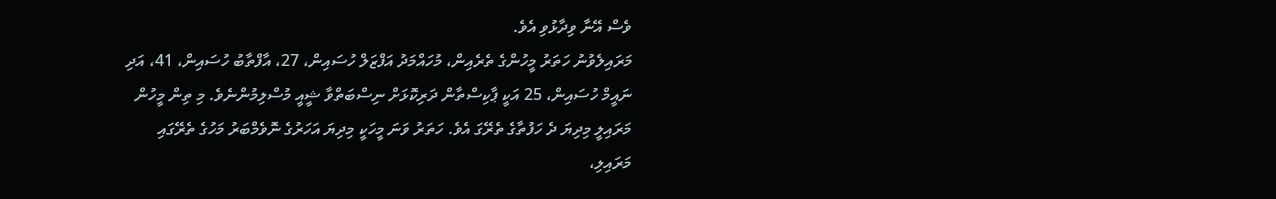ވެސް އޭނާ ވިދާޅުވި އެވެ.
މަރައިލެވުނު ހަތަރު މީހުންގެ ތެރެއިން، މުހައްމަދު އަފްޒަލް ހުސައިން، 27، އާފްތާބު ހުސައިން، 41، އަދި ނައީމް ހުސައިން، 25 އަކީ ޕާކިސްތާން ދަރިކޮޅަށް ނިސްބަތްވާ ޝީއީ މުސްލިމުންނެވެ. މި ތިން މީހުން މަރައިލީ މިދިޔަ ދެ ހަފުތާގެ ތެރޭގަ އެވެ. ހަތަރު ވަނަ މީހަކީ މިދިޔަ އަހަރުގެ ނޮވެމްބަރު މަހުގެ ތެރޭގައި މަރައިލި،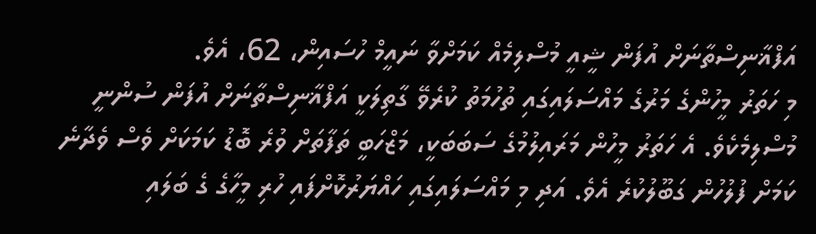އަފްޣާނިސްތާނަށް އުފަން ޝީއީ މުސްލިމެއް ކަމަށްވާ ނައީމް ހުސައިން، 62، އެވެ.
މި ހަތަރު މީހުންގެ މަރުގެ މައްސަލައިގައި ތުހުމަތު ކުރެވޭ ގާތިލަކީ އަފްޣާނިސްތާނަށް އުފަން ސުންނީ މުސްލިމެކެވެ. އެ ހަތަރު މީހުން މަރައިލުމުގެ ސަބަބަކީ، މަޒްހަބީ ތަފާތަށް ވުރެ ބޮޑު ކަމަކަށް ވެސް ވެދާނެ ކަމަށް ފުލުހުން ގަބޫލުކުރެ އެވެ. އަދި މި މައްސަލައިގައި ހައްޔަރުކޮށްފައި ހުރި މީހާގެ ގެ ބަލައި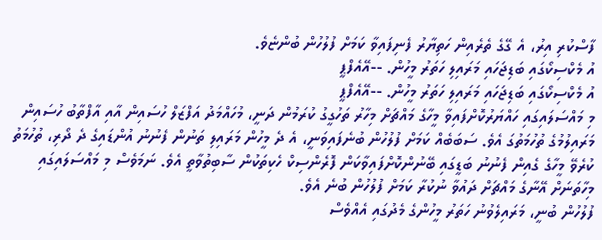ފާސްކުރި އިރު، އެ ގޭގެ ތެރެއިން ހަތިޔާރު ފެނިފައިވާ ކަމަށް ފުލުހުން ބުންޏެވެ.
އު މެކްސިކޯގައި ބަޑިޖަހައި މަރައިލި ހަތަރު މީހުން. --އޭއެފްޕީ
އު މެކްސިކޯގައި ބަޑިޖަހައި މަރައިލި ހަތަރު މީހުން. --އޭއެފްޕީ
މި މައްސަލައިގައި ހައްޔަރުކޮށްފައިވާ މީހާގެ މައްޗަށް މިހާރު ތަހުގީގު ކުރަމުން ދަނީ، މުހައްމަދު އަފްޒަލް ހުސައިން އާއި އާފްތާބު ހުސައިން މަރައިލުމުގެ ތުހުމަތުގަ އެވެ. ސަބަބެއް ކަމަށް ފުލުހުން ބުނެފައިވަނީ، އެ ދެ މީހުން މަރައިލި ތަނުން ފެނުނު އުންޑައިގެ ދެ ދޯރި، ތުހުމަތު ކުރެވޭ މީހާގެ ގެއިން ފެނުނު ބަޑީގައި ބޭނުންކޮށްފައިވާކަން ފޮރެންސިކް ހެކިތަކުން ސާބިތުވާތީ އެވެ. ނަމަވެސް މި މައްސަލައިގައި މިހާތަނަށް އޭނާގެ މައްޗަށް ދައުވާ ނުކުރާ ކަމަށް ފުލުހުން ބުނެ އެވެ.
ފުލުހުން ބުނީ، މަރައިލެވުނު ހަތަރު މީހުންގެ މެދުގައި އެއްވެސް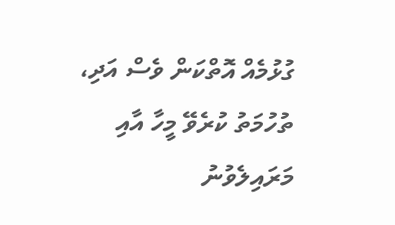ގުޅުމެއް އޮތްކަން ވެސް އަދި، ތުހުމަތު ކުރެވޭ މީހާ އާއި މަރައިލެވުނު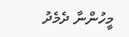މީހުންނާ ދެމެދު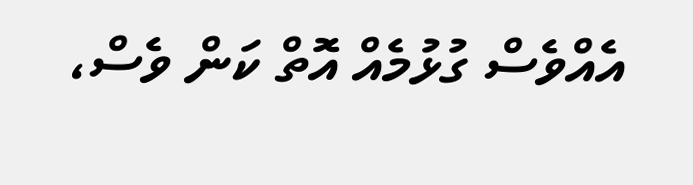އެއްވެސް ގުޅުމެއް އޮތް ކަން ވެސް،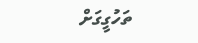ތަހުގީގަށް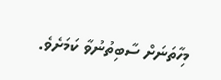މިހާތަނަށް ސާބިތުނުވާ ކަމަށެވެ.